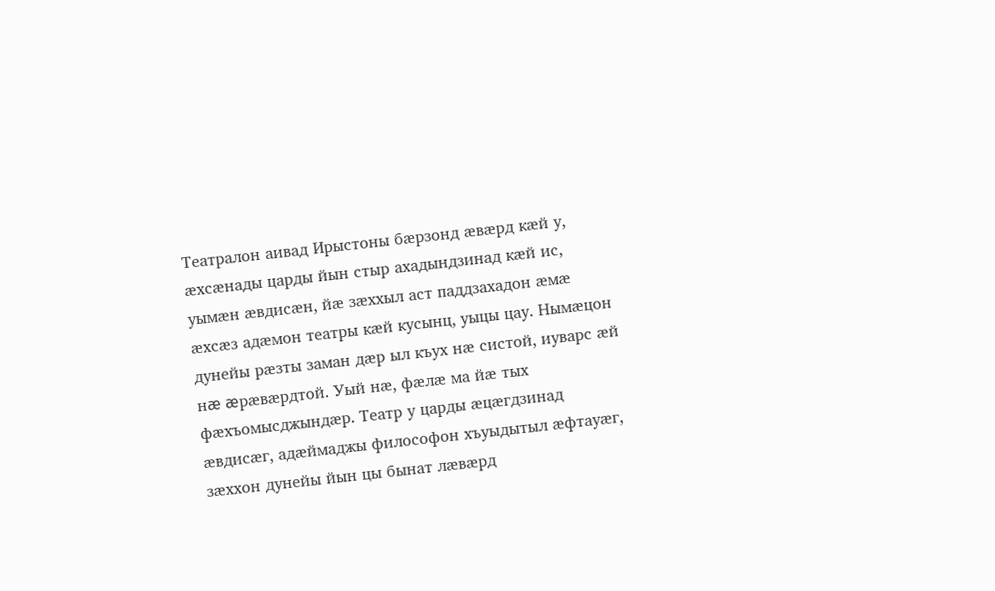Театралон аивад Ирыстоны бæрзонд æвæрд кæй у, æхсæнады царды йын стыр ахадындзинад кæй ис, уымæн æвдисæн, йæ зæххыл аст паддзахадон æмæ æхсæз адæмон театры кæй кусынц, уыцы цау. Нымæцон дунейы рæзты заман дæр ыл къух нæ систой, иуварс æй нæ æрæвæрдтой. Уый нæ, фæлæ ма йæ тых фæхъомысджындæр. Театр у царды æцæгдзинад æвдисæг, адæймаджы философон хъуыдытыл æфтауæг, зæххон дунейы йын цы бынат лæвæрд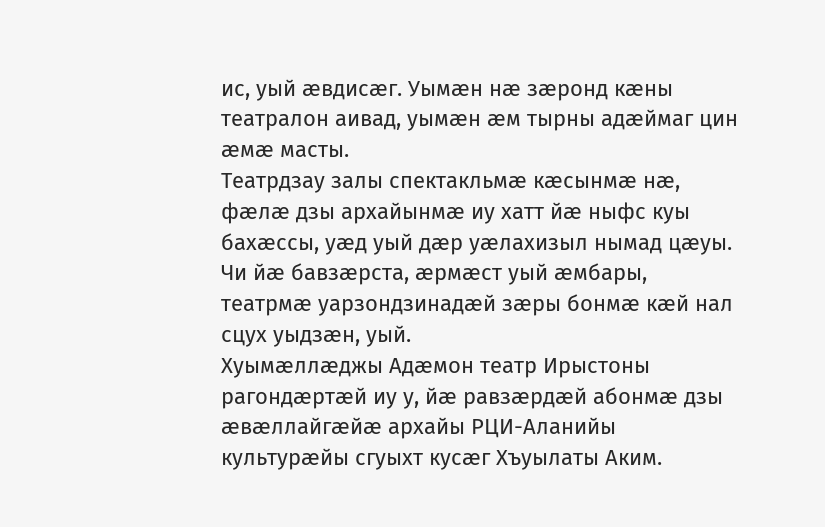ис, уый æвдисæг. Уымæн нæ зæронд кæны театралон аивад, уымæн æм тырны адæймаг цин æмæ масты.
Театрдзау залы спектакльмæ кæсынмæ нæ, фæлæ дзы архайынмæ иу хатт йæ ныфс куы бахæссы, уæд уый дæр уæлахизыл нымад цæуы. Чи йæ бавзæрста, æрмæст уый æмбары, театрмæ уарзондзинадæй зæры бонмæ кæй нал сцух уыдзæн, уый.
Хуымæллæджы Адæмон театр Ирыстоны рагондæртæй иу у, йæ равзæрдæй абонмæ дзы æвæллайгæйæ архайы РЦИ-Аланийы культурæйы сгуыхт кусæг Хъуылаты Аким.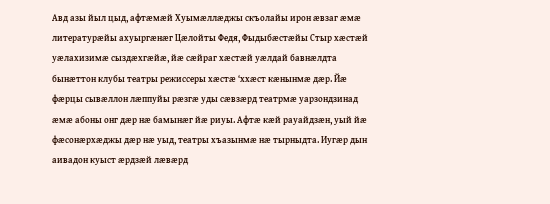Авд азы йыл цыд, афтæмæй Хуымæллæджы скъолайы ирон æвзаг æмæ литературæйы ахуыргæнæг Цæлойты Федя, Фыдыбæстæйы Стыр хæстæй уæлахизимæ сыздæхгæйæ, йæ сæйраг хæстæй уæлдай бавнæлдта бынæттон клубы театры режиссеры хæстæ ‘ххæст кæнынмæ дæр. Йæ фæрцы сывæллон лæппуйы рæзгæ уды сæвзæрд театрмæ уарзондзинад æмæ абоны онг дæр нæ бамынæг йæ риуы. Афтæ кæй рауайдзæн, уый йæ фæсонæрхæджы дæр нæ уыд, театры хъазынмæ нæ тырныдта. Иугæр дын аивадон куыст æрдзæй лæвæрд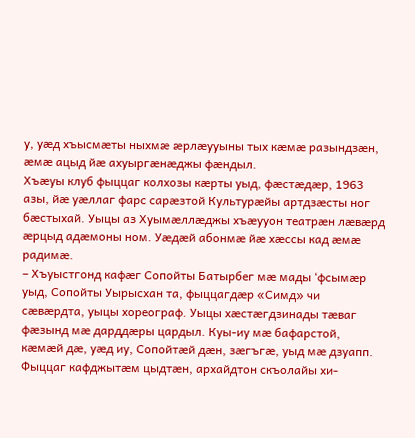у, уæд хъысмæты ныхмæ æрлæууыны тых кæмæ разындзæн, æмæ ацыд йæ ахуыргæнæджы фæндыл.
Хъæуы клуб фыццаг колхозы кæрты уыд, фæстæдæр, 1963 азы, йæ уæллаг фарс сарæзтой Культурæйы артдзæсты ног бæстыхай. Уыцы аз Хуымæллæджы хъæууон театрæн лæвæрд æрцыд адæмоны ном. Уæдæй абонмæ йæ хæссы кад æмæ радимæ.
– Хъуыстгонд кафæг Сопойты Батырбег мæ мады ‘фсымæр уыд, Сопойты Уырысхан та, фыццагдæр «Симд» чи сæвæрдта, уыцы хореограф. Уыцы хæстæгдзинады тæваг фæзынд мæ дарддæры цардыл. Куы-иу мæ бафарстой, кæмæй дæ, уæд иу, Сопойтæй дæн, зæгъгæ, уыд мæ дзуапп. Фыццаг кафджытæм цыдтæн, архайдтон скъолайы хи-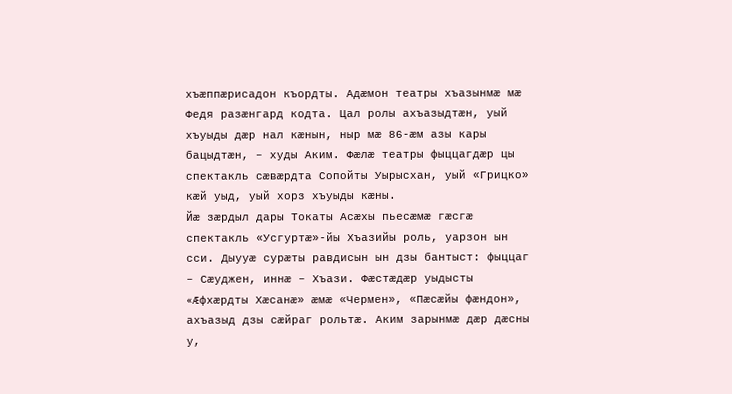хъæппæрисадон къордты. Адæмон театры хъазынмæ мæ Федя разæнгард кодта. Цал ролы ахъазыдтæн, уый хъуыды дæр нал кæнын, ныр мæ 86-æм азы кары бацыдтæн, – худы Аким. Фæлæ театры фыццагдæр цы спектакль сæвæрдта Сопойты Уырысхан, уый «Грицко» кæй уыд, уый хорз хъуыды кæны.
Йæ зæрдыл дары Токаты Асæхы пьесæмæ гæсгæ спектакль «Усгуртæ»-йы Хъазийы роль, уарзон ын сси. Дыууæ сурæты равдисын ын дзы бантыст: фыццаг – Сæуджен, иннæ – Хъази. Фæстæдæр уыдысты «Æфхæрдты Хæсанæ» æмæ «Чермен», «Пæсæйы фæндон», ахъазыд дзы сæйраг рольтæ. Аким зарынмæ дæр дæсны у,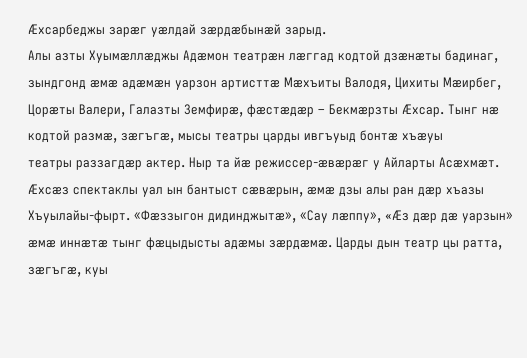Æхсарбеджы зарæг уæлдай зæрдæбынæй зарыд.
Алы азты Хуымæллæджы Адæмон театрæн лæггад кодтой дзæнæты бадинаг, зындгонд æмæ адæмæн уарзон артисттæ Мæхъиты Валодя, Цихиты Мæирбег, Цорæты Валери, Галазты Земфирæ, фæстæдæр – Бекмæрзты Æхсар. Тынг нæ кодтой размæ, зæгъгæ, мысы театры царды ивгъуыд бонтæ хъæуы
театры раззагдæр актер. Ныр та йæ режиссер-æвæрæг у Айларты Асæхмæт. Æхсæз спектаклы уал ын бантыст сæвæрын, æмæ дзы алы ран дæр хъазы Хъуылайы-фырт. «Фæззыгон дидинджытæ», «Сау лæппу», «Æз дæр дæ уарзын» æмæ иннæтæ тынг фæцыдысты адæмы зæрдæмæ. Царды дын театр цы ратта, зæгъгæ, куы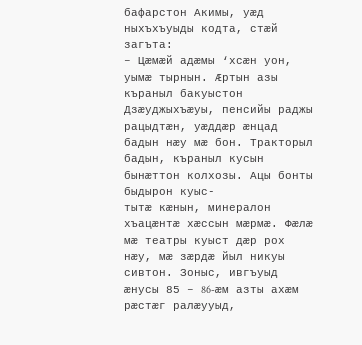бафарстон Акимы, уæд ныхъхъуыды кодта, стæй загъта:
– Цæмæй адæмы ‘хсæн уон, уымæ тырнын. Æртын азы къраныл бакуыстон Дзæуджыхъæуы, пенсийы раджы рацыдтæн, уæддæр æнцад бадын нæу мæ бон. Тракторыл бадын, къраныл кусын бынæттон колхозы. Ацы бонты быдырон куыс-
тытæ кæнын, минералон хъацæнтæ хæссын мæрмæ. Фæлæ мæ театры куыст дæр рох нæу, мæ зæрдæ йыл никуы сивтон. Зоныс, ивгъуыд æнусы 85 – 86-æм азты ахæм рæстæг ралæууыд,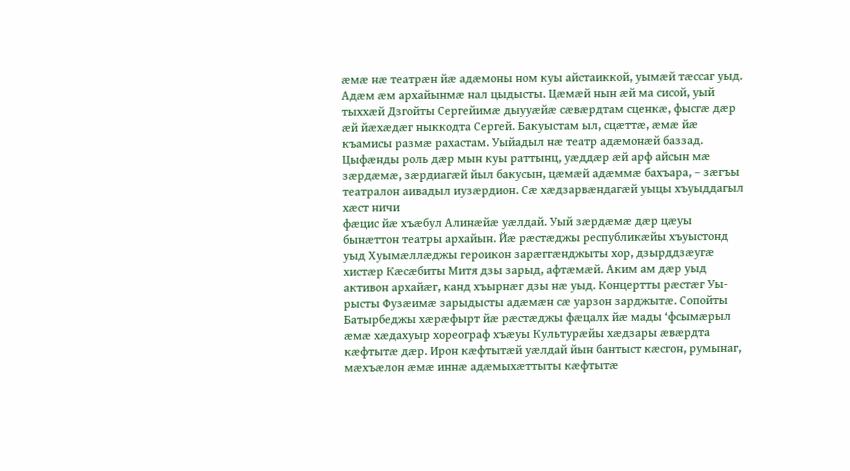æмæ нæ театрæн йæ адæмоны ном куы айстаиккой, уымæй тæссаг уыд. Адæм æм архайынмæ нал цыдысты. Цæмæй нын æй ма сисой, уый тыххæй Дзгойты Сергейимæ дыууæйæ сæвæрдтам сценкæ, фысгæ дæр æй йæхæдæг ныккодта Сергей. Бакуыстам ыл, сцæттæ, æмæ йæ къамисы размæ рахастам. Уыйадыл нæ театр адæмонæй баззад. Цыфæнды роль дæр мын куы раттынц, уæддæр æй арф айсын мæ зæрдæмæ, зæрдиагæй йыл бакусын, цæмæй адæммæ бахъара, – зæгъы театралон аивадыл иузæрдион. Сæ хæдзарвæндагæй уыцы хъуыддагыл хæст ничи
фæцис йæ хъæбул Алинæйæ уæлдай. Уый зæрдæмæ дæр цæуы бынæттон театры архайын. Йæ рæстæджы республикæйы хъуыстонд уыд Хуымæллæджы героикон зарæггæнджыты хор, дзырддзæугæ хистæр Кæсæбиты Митя дзы зарыд, афтæмæй. Аким ам дæр уыд активон архайæг, канд хъырнæг дзы нæ уыд. Концертты рæстæг Уы-
рысты Фузæимæ зарыдысты адæмæн сæ уарзон зарджытæ. Сопойты Батырбеджы хæрæфырт йæ рæстæджы фæцалх йæ мады ‘фсымæрыл æмæ хæдахуыр хореограф хъæуы Культурæйы хæдзары æвæрдта кæфтытæ дæр. Ирон кæфтытæй уæлдай йын бантыст кæсгон, румынаг, мæхъæлон æмæ иннæ адæмыхæттыты кæфтытæ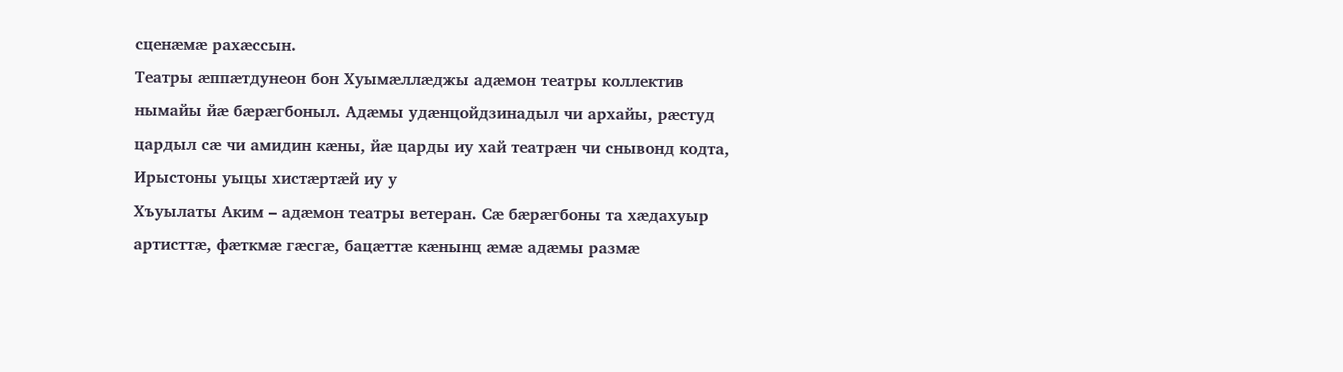сценæмæ рахæссын.
Театры æппæтдунеон бон Хуымæллæджы адæмон театры коллектив нымайы йæ бæрæгбоныл. Адæмы удæнцойдзинадыл чи архайы, рæстуд цардыл сæ чи амидин кæны, йæ царды иу хай театрæн чи снывонд кодта, Ирыстоны уыцы хистæртæй иу у
Хъуылаты Аким – адæмон театры ветеран. Сæ бæрæгбоны та хæдахуыр артисттæ, фæткмæ гæсгæ, бацæттæ кæнынц æмæ адæмы размæ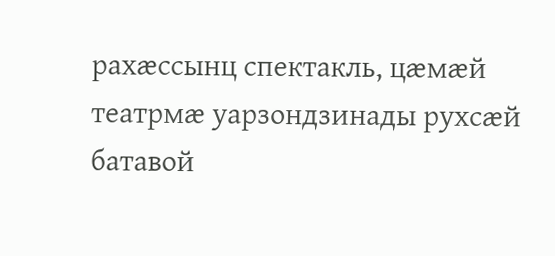рахæссынц спектакль, цæмæй театрмæ уарзондзинады рухсæй батавой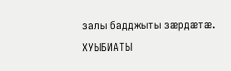залы бадджыты зæрдæтæ.
ХУЫБИАТЫ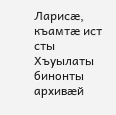Ларисæ,
къамтæ ист сты
Хъуылаты бинонты
архивæй